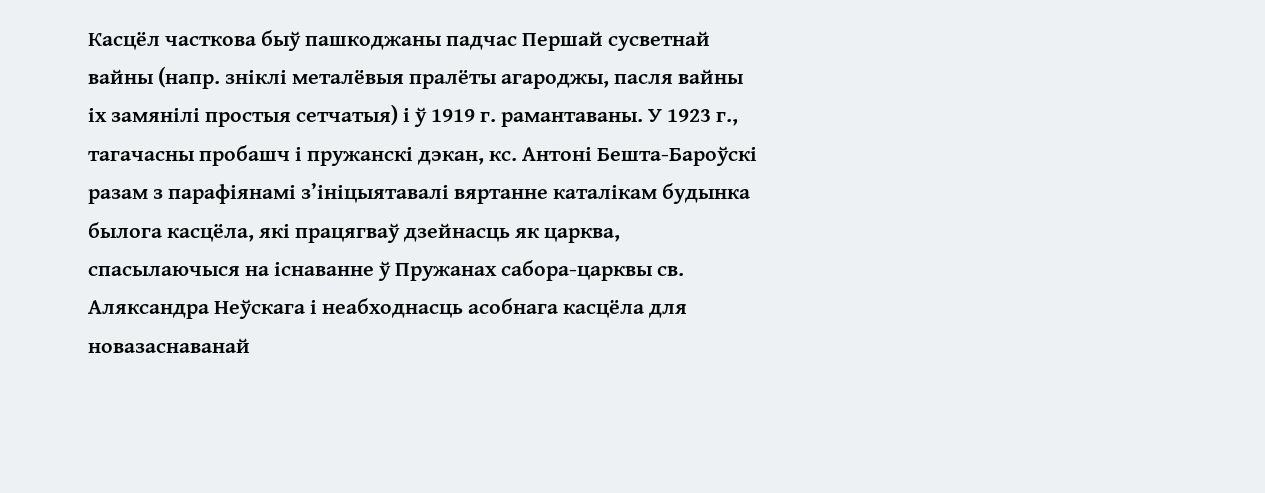Касцёл часткова быў пашкоджаны падчас Першай сусветнай вайны (напр. зніклі металёвыя пралёты агароджы, пасля вайны іх замянілі простыя сетчатыя) і ў 1919 г. рамантаваны. У 1923 г., тагачасны пробашч і пружанскі дэкан, кс. Антоні Бешта-Бароўскі разам з парафіянамі з’ініцыятавалі вяртанне каталікам будынка былога касцёла, які працягваў дзейнасць як царква, спасылаючыся на існаванне ў Пружанах сабора-царквы св. Аляксандра Неўскага і неабходнасць асобнага касцёла для новазаснаванай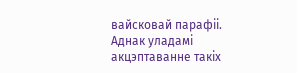вайсковай парафіі. Аднак уладамі акцэптаванне такіх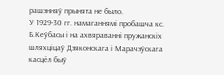рашэнняў прынята не было.
У 1929-30 гг. намаганнямі пробашча кс. Б.Кеўбасы і на ахвяраванні пружанскіх шляхціцаў Дзяконскага і Марачэўскага касцёл быў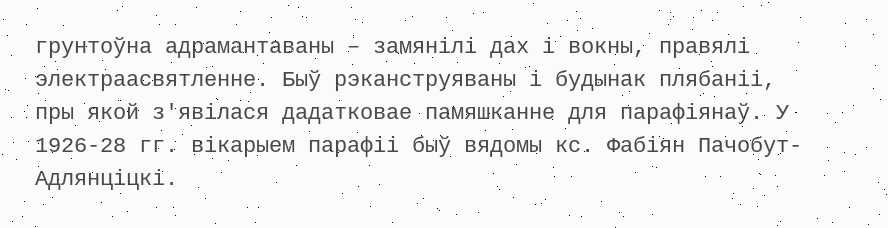грунтоўна адрамантаваны – замянілі дах і вокны, правялі электраасвятленне. Быў рэканструяваны і будынак плябаніі, пры якой з'явілася дадатковае памяшканне для парафіянаў. У 1926-28 гг. вікарыем парафіі быў вядомы кс. Фабіян Пачобут-Адлянціцкі.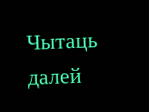Чытаць далей